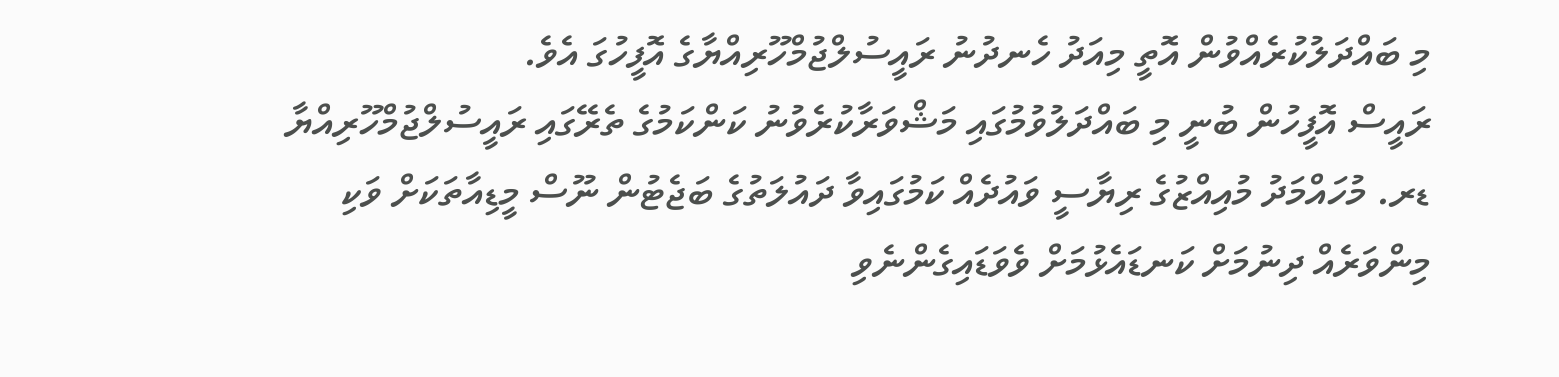މި ބައްދަލުކުރެއްވުން އޮތީ މިއަދު ހެނދުނު ރައީސުލްޖުމްހޫރިއްޔާގެ އޮފީހުގަ އެވެ.
ރައީސް އޮފީހުން ބުނީ މި ބައްދަލުވުމުގައި މަޝްވަރާކުރެވުނު ކަންކަމުގެ ތެރޭގައި ރައީސުލްޖުމްހޫރިއްޔާ ޑރ. މުހައްމަދު މުއިއްޒުގެ ރިޔާސީ ވައުދެއް ކަމުގައިވާ ދައުލަތުގެ ބަޖެޓުން ނޫސް މީޑިއާތަކަށް ވަކި މިންވަރެއް ދިނުމަށް ކަނޑައެޅުމަށް ވެވަޑައިގެންނެވި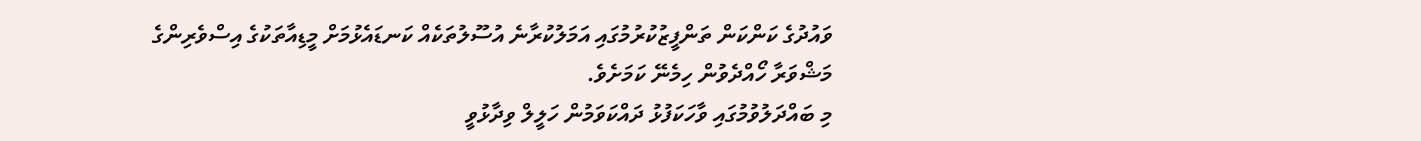ވައުދުގެ ކަންކަން ތަންފީޒުކުރުމުގައި އަމަލުކުރާނެ އުސޫލުތަކެއް ކަނޑައެޅުމަށް މީޑިއާތަކުގެ އިސްވެރިންގެ މަޝްވަރާ ހޯއްދެވުން ހިމެނޭ ކަމަށެވެ.
މި ބައްދަލުވުމުގައި ވާހަކަފުޅު ދައްކަވަމުން ހަލީލް ވިދާޅުވީ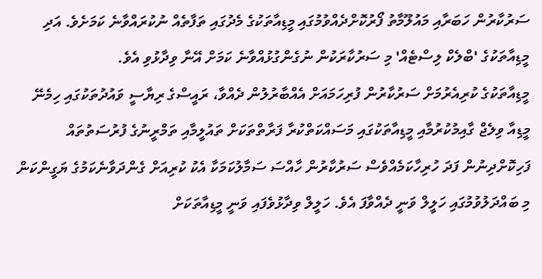ސަރުކާރުން ހަބަރާއި މައުލޫމާތު ފޯރުކޮށްދެއްވުމުގައި މީޑިއާތަކުގެ މެދުގައި ތަފާތެއް ނުކުރައްވާނެ ކަމަށެވެ. އަދި މީޑިއާތަކުގެ 'ބްލެކް ލިސްޓެއް' މި ސަރުކާރަކުން ނުގެންގުޅުއްވާނެ ކަމަށް އޭނާ ވިދާޅުވި އެވެ.
މީޑިއާތަކުގެ ކުރިއެރުމަށް ސަރުކާރުން ފުރިހަމައަށް އެއްބާރުލުން ދެއްވާ، ރައީސްގެ ރިޔާސީ ވައުދުތަކުގައި ހިމެނޭ މީޑިއާ ވިލެޖް ގާއިމުކުރުމާއި މީޑިއާތަކުގައި މަސައްކަތްކުރާ ފަރާތްތަކަށް ތައުލީމާއި ތަމްރީނުގެ ފުރުސަތުތައް ފަހިކޮށްދިނުން ފަދަ ހުރިހާކަމެއްވެސް ސަރުކާރުން ހާއްސަ ސަމާލުކަމަކާ އެކު ކުރިއަށް ގެންދަވާނެކަމުގެ ޔަގީންކަން މި ބައްދަލުވުމުގައި ހަލީލް ވަނީ ދެއްވާފަ އެވެ. ހަލީލް ވިދާޅުވެފައި ވަނީ މީޑިއާތަކަށް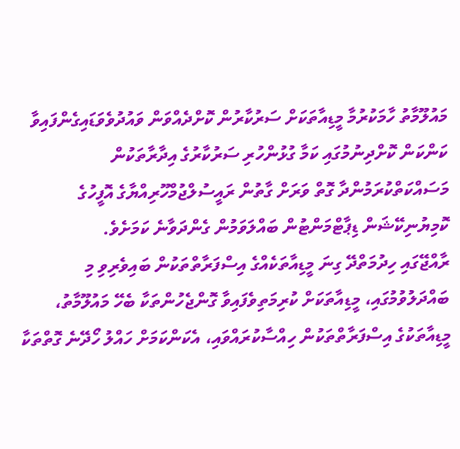މައުލޫމާތު ހާމަކުރުމާ މީޑިއާތަކަށް ސަރުކާރުން ކޮށްދެއްވަން ވައުދުވެވަޑައިގެންފައިވާ ކަންކަން ކޮށްދިނުމުގައި ކަމާ ގުޅުންހުރި ސަރުކާރުގެ އިދާރާތަކުން މަސައްކަތްކުރަމުންދާ ގޮތް ވަރަށް ގާތުން ރައީސުލްޖުމްހޫރިއްޔާގެ އޮފީހުގެ ކޮމިޔުނިކޭޝަން ޑިޕާޓްމަންޓުން ބައްލަވަމުން ގެންދަވާނެ ކަމަށެވެ.
ރާއްޖޭގައި ހިދުމަތްދޭ ގިނަ މީޑިއާތަކެއްގެ އިސްފަރާތްތަކުން ބައިވެރިވި މި ބައްދަލުވުމުގައި، މީޑިއާތަކަށް ކުރިމަތިވެފައިވާ ގޮންޖެހުންތަކާ ބެހޭ މައުލޫމާތު، މީޑިއާތަކުގެ އިސްފަރާތްތަކުން ހިއްސާކުރައްވައި، އެކަންކަމަށް ހައްލު ހޯދޭނެ ގޮތްތަކާ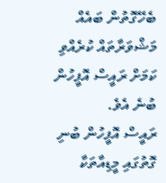ބެހޭގޮތުން ބައެއް މަޝްވަރާތައް ކުރެއްވި ކަމަށް ރައީސް އޮފީހުން ބުނެ އެވެ.
ރައީސް އޮފީހުން ބުނި ގޮތުގައި މީޑިއާތަކާ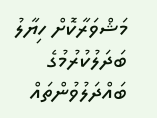މަޝްވަރާކޮށް ހިޔާލު ބަދަލުކުރުމުގެ ބައްދަލުވުންތައް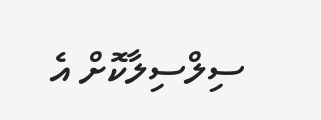ސިލްސިލާކޮށް އެ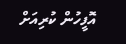އޮފީހުން ކުރިއަށް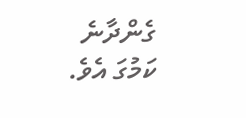ގެންދާނެ ކަމުގަ އެވެ.